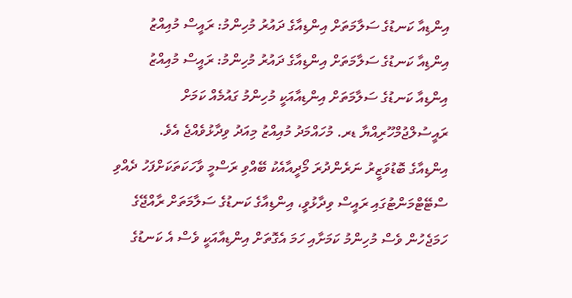އިންޑިއާ ކަނޑުގެ ސަލާމަތަށް އިންޑިއާގެ ދައުރު މުހިންމު: ރައީސް މުއިއްޒު
އިންޑިއާ ކަނޑުގެ ސަލާމަތަށް އިންޑިއާގެ ދައުރު މުހިންމު: ރައީސް މުއިއްޒު
އިންޑިއާ ކަނޑުގެ ސަލާމަތަށް އިންޑިއާއަކީ މުހިންމު ގައުމެއް ކަމަށް ރައީސުލްޖުމްހޫރިއްޔާ ޑރ. މުހައްމަދު މުއިއްޒު މިއަދު ވިދާޅުވެއްޖެ އެވެ.
އިންޑިއާގެ ބޮޑުވަޒީރު ނަރެންދުރަ މޯދީއާއެކު ބޭއްވި ރަސްމީ ވާހަކަތަކަށްފަހު ދެއްވި ސްޓޭޓްމަންޓުގައި ރައީސް ވިދާޅުވީ، އިންޑިއާގެ ކަނޑުގެ ސަލާމަތަށް ރާއްޖޭގެ ހަމަޖެހުން ވެސް މުހިންމު ކަމަށާއި ހަމަ އެގޮތަށް އިންޑިއާއަކީ ވެސް އެ ކަނޑުގެ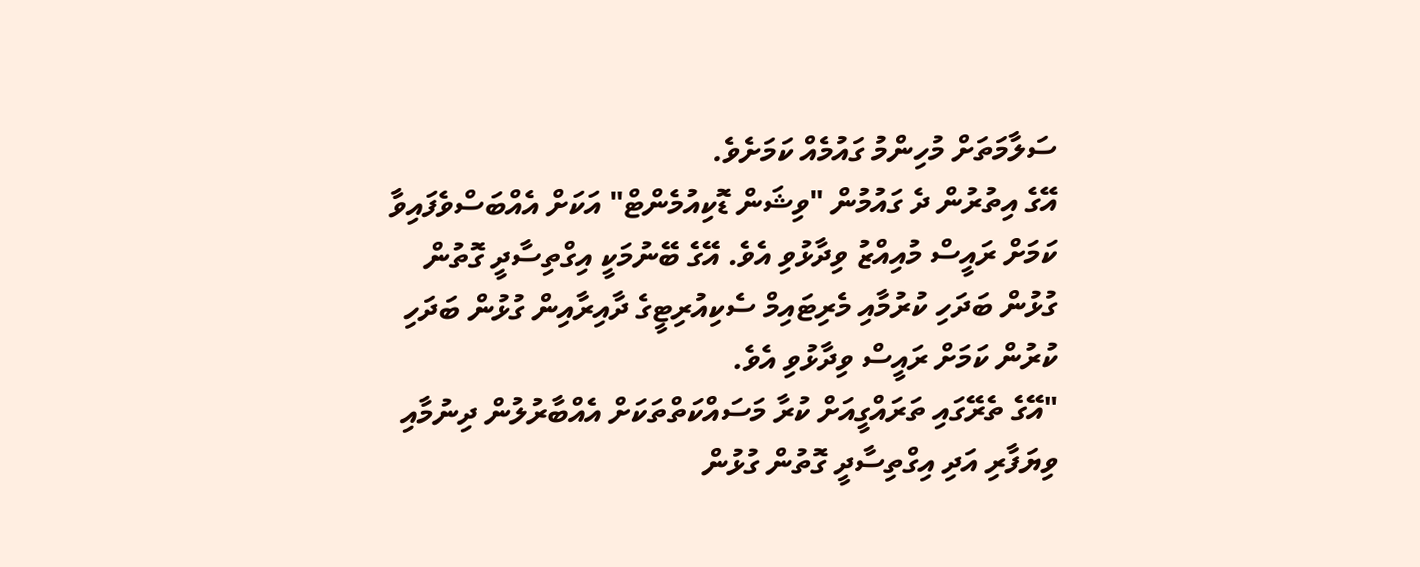ސަލާމަތަށް މުހިންމު ގައުމެއް ކަމަށެވެ.
އޭގެ އިތުރުން ދެ ގައުމުން "ވިޝަން ޑޮކިއުމެންޓް" އަކަށް އެއްބަސްވެފައިވާ ކަމަށް ރައީސް މުއިއްޒު ވިދާޅުވި އެވެ. އޭގެ ބޭނުމަކީ އިގްތިސާދީ ގޮތުން ގުޅުން ބަދަހި ކުރުމާއި މެރިޓައިމް ސެކިއުރިޓީގެ ދާއިރާއިން ގުޅުން ބަދަހި ކުރުން ކަމަށް ރައީސް ވިދާޅުވި އެވެ.
"އޭގެ ތެރޭގައި ތަރައްގީއަށް ކުރާ މަސައްކަތްތަކަށް އެއްބާރުލުން ދިނުމާއި ވިޔަފާރި އަދި އިގްތިސާދީ ގޮތުން ގުޅުން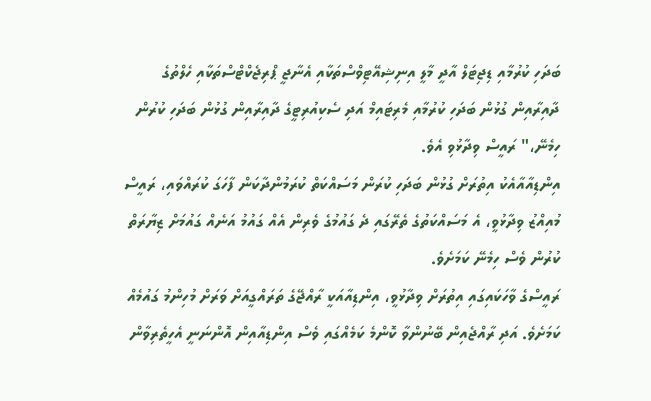ބަދަހި ކުރުމާއި ޑިޖިޓަލް އާދީ މާލީ އިނިޝިއޭޓިވްސްތަކާއި އެނާޖީ ޕްރިޖެކްޓްސްތަކާއި ހެލްތުގެ ދާއިރާއިން ގުޅުން ބަދަހި ކުރުމާއި މެރިޓައިމް އަދި ސެކިއުރިޓީގެ ދާއިރާއިން ގުޅުން ބަދަހި ކުރުން ހިމެނޭ،" ރައީސް ވިދާޅުވި އެވެ.
އިންޑިއާއާއެކު އިތުރަށް ގުޅުން ބަދަހި ކުރަން މަސައްކަތް ކުރަމުންދާކަން ފާހަގަ ކުރައްވައި، ރައީސް މުއިއްޒު ވިދާޅުވީ، އެ މަސައްކަތުގެ ތެރޭގައި ދެ ގައުމުގެ ވެރިން އެއް ގައުމު އަނެއް ގައުމަށް ޒިޔާރަތް ކުރުން ވެސް ހިމެނޭ ކަމަށެވެ.
ރައީސްގެ ވާހަކައިގައި އިތުރަށް ވިދާޅުވީ، އިންޑިއާއަކީ ރާއްޖޭގެ ތަރައްގީއަށް ވަރަށް މުހިންމު ގައުމެއް ކަމަށެވެ. އަދި ރާއްޖެއިން ބޭނުންވާ ކޮންމެ ކަމެއްގައި ވެސް އިންޑިއާއިން އޮންނަނީ އެހީތެރިވާން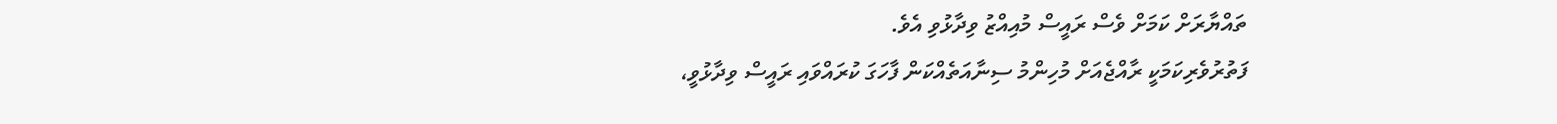ތައްޔާރަށް ކަމަށް ވެސް ރައީސް މުއިއްޒު ވިދާޅުވި އެވެ.
ފަތުރުވެރިކަމަކީ ރާއްޖެއަށް މުހިންމު ސިނާއަތެއްކަން ފާހަގަ ކުރައްވައި ރައީސް ވިދާޅުވީ،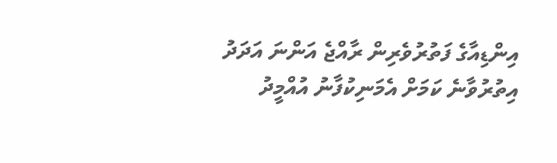އިންޑިއާގެ ފަތުރުވެރިން ރާއްޖެ އަންނަ އަދަދު އިތުރުވާނެ ކަމަށް އެމަނިކުފާނު އުއްމީދު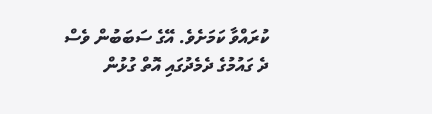ކުރައްވާ ކަމަށެވެ. އޭގެ ސަބަބުން ވެސް ދެ ގައުމުގެ ދެމެދުގައި އޮތް ގުޅުން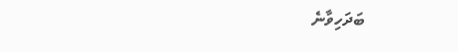ބަދަހިވާނެ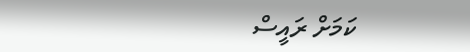ކަމަށް ރައީސް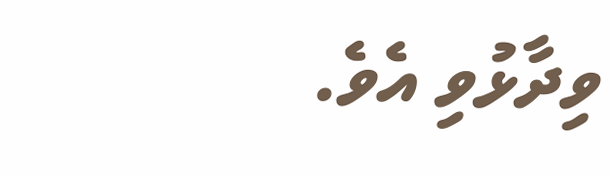ވިދާޅުވި އެވެ.